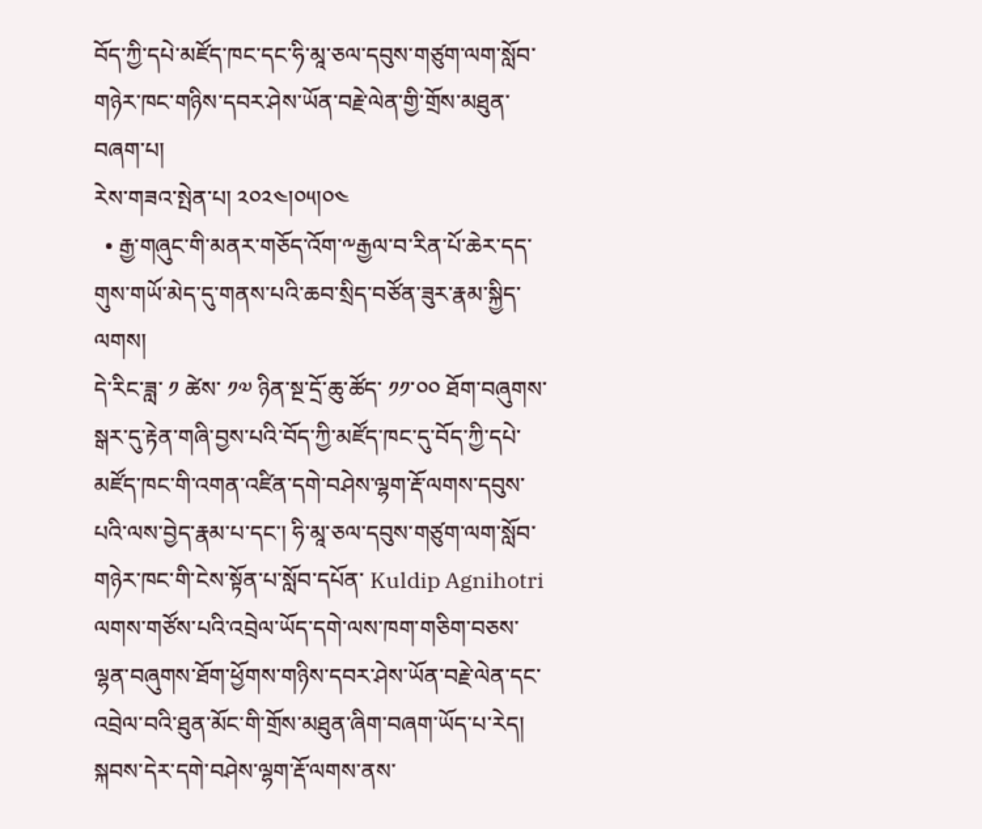བོད་ཀྱི་དཔེ་མཛོད་ཁང་དང་ཧི་མཱ་ཅལ་དབུས་གཙུག་ལག་སློབ་གཉེར་ཁང་གཉིས་དབར་ཤེས་ཡོན་བརྗེ་ལེན་གྱི་གྲོས་མཐུན་བཞག་པ།
རེས་གཟའ་སྤེན་པ། ༢༠༢༤།༠༥།༠༤
  • རྒྱ་གཞུང་གི་མནར་གཅོད་འོག་༸རྒྱལ་བ་རིན་པོ་ཆེར་དད་གུས་གཡོ་མེད་དུ་གནས་པའི་ཆབ་སྲིད་བཙོན་ཟུར་རྣམ་སྐྱིད་ལགས།
དེ་རིང་ཟླ་ ༡ ཚེས་ ༡༧ ཉིན་སྔ་དྲོ་ཆུ་ཚོད་ ༡༡་༠༠ ཐོག་བཞུགས་སྒར་དུ་རྟེན་གཞི་བྱས་པའི་བོད་ཀྱི་མཛོད་ཁང་དུ་བོད་ཀྱི་དཔེ་མཛོད་ཁང་གི་འགན་འཛིན་དགེ་བཤེས་ལྷག་རྡོ་ལགས་དབུས་པའི་ལས་བྱེད་རྣམ་པ་དང་། ཧི་མཱ་ཅལ་དབུས་གཙུག་ལག་སློབ་གཉེར་ཁང་གི་ངེས་སྟོན་པ་སློབ་དཔོན་ Kuldip Agnihotri ལགས་གཙོས་པའི་འབྲེལ་ཡོད་དགེ་ལས་ཁག་གཅིག་བཅས་ལྷན་བཞུགས་ཐོག་ཕྱོགས་གཉིས་དབར་ཤེས་ཡོན་བརྗེ་ལེན་དང་འབྲེལ་བའི་ཐུན་མོང་གི་གྲོས་མཐུན་ཞིག་བཞག་ཡོད་པ་རེད།
སྐབས་དེར་དགེ་བཤེས་ལྷག་རྡོ་ལགས་ནས་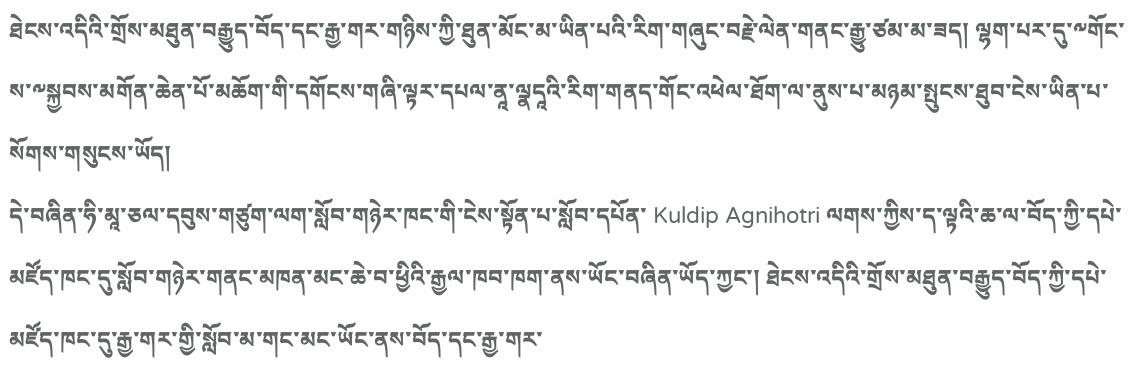ཐེངས་འདིའི་གྲོས་མཐུན་བརྒྱུད་བོད་དང་རྒྱ་གར་གཉིས་ཀྱི་ཐུན་མོང་མ་ཡིན་པའི་རིག་གཞུང་བརྗེ་ལེན་གནང་རྒྱུ་ཙམ་མ་ཟད། ལྷག་པར་དུ་༸གོང་ས་༸སྐྱབས་མགོན་ཆེན་པོ་མཆོག་གི་དགོངས་གཞི་ལྟར་དཔལ་ནཱ་ལྣདཱའི་རིག་གནད་གོང་འཕེལ་ཐོག་ལ་ནུས་པ་མཉམ་སྤུངས་ཐུབ་ངེས་ཡིན་པ་སོགས་གསུངས་ཡོད།
དེ་བཞིན་ཧི་མཱ་ཅལ་དབུས་གཙུག་ལག་སློབ་གཉེར་ཁང་གི་ངེས་སྟོན་པ་སློབ་དཔོན་ Kuldip Agnihotri ལགས་ཀྱིས་ད་ལྟའི་ཆ་ལ་བོད་ཀྱི་དཔེ་མཛོད་ཁང་དུ་སློབ་གཉེར་གནང་མཁན་མང་ཆེ་བ་ཕྱིའི་རྒྱལ་ཁབ་ཁག་ནས་ཡོང་བཞིན་ཡོད་ཀྱང་། ཐེངས་འདིའི་གྲོས་མཐུན་བརྒྱུད་བོད་ཀྱི་དཔེ་མཛོད་ཁང་དུ་རྒྱ་གར་གྱི་སློབ་མ་གང་མང་ཡོང་ནས་བོད་དང་རྒྱ་གར་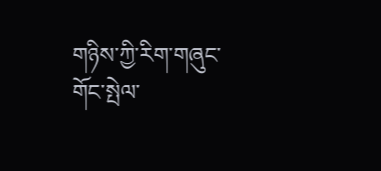གཉིས་ཀྱི་རིག་གཞུང་གོང་སྤེལ་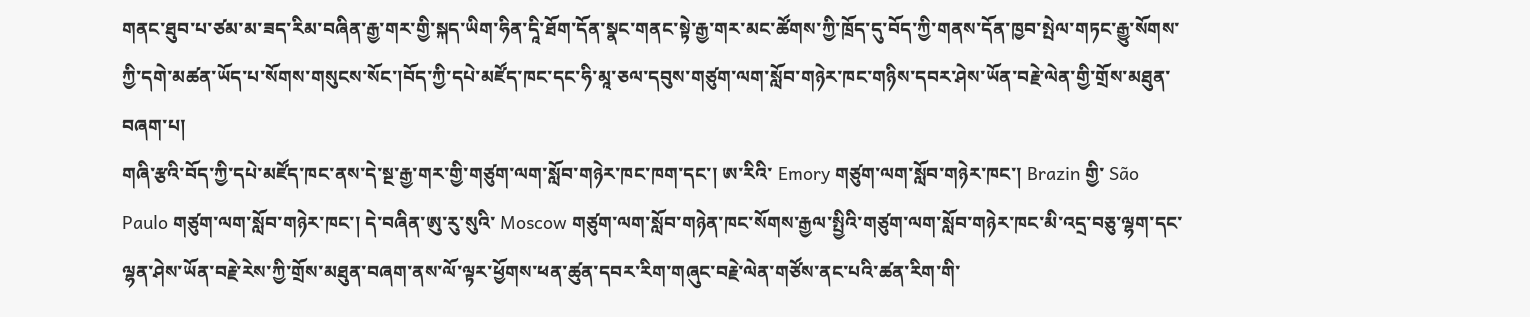གནང་ཐུབ་པ་ཙམ་མ་ཟད་རིམ་བཞིན་རྒྱ་གར་གྱི་སྐད་ཡིག་ཧིན་དཱི་ཐོག་དོན་སྣང་གནང་སྟེ་རྒྱ་གར་མང་ཚོགས་ཀྱི་ཁྲོད་དུ་བོད་ཀྱི་གནས་དོན་ཁྱབ་སྤེལ་གཏང་རྒྱུ་སོགས་ཀྱི་དགེ་མཚན་ཡོད་པ་སོགས་གསུངས་སོང་།བོད་ཀྱི་དཔེ་མཛོད་ཁང་དང་ཧི་མཱ་ཅལ་དབུས་གཙུག་ལག་སློབ་གཉེར་ཁང་གཉིས་དབར་ཤེས་ཡོན་བརྗེ་ལེན་གྱི་གྲོས་མཐུན་བཞག་པ།
གཞི་རྩའི་བོད་ཀྱི་དཔེ་མཛོད་ཁང་ནས་དེ་སྔ་རྒྱ་གར་གྱི་གཙུག་ལག་སློབ་གཉེར་ཁང་ཁག་དང་། ཨ་རིའི་ Emory གཙུག་ལག་སློབ་གཉེར་ཁང་། Brazin གྱི་ São Paulo གཙུག་ལག་སློབ་གཉེར་ཁང་། དེ་བཞིན་ཨུ་རུ་སུའི་ Moscow གཙུག་ལག་སློབ་གཉེན་ཁང་སོགས་རྒྱལ་སྤྱིའི་གཙུག་ལག་སློབ་གཉེར་ཁང་མི་འདྲ་བཅུ་ལྷག་དང་ལྷན་ཤེས་ཡོན་བརྗེ་རེས་ཀྱི་གྲོས་མཐུན་བཞག་ནས་ལོ་ལྟར་ཕྱོགས་ཕན་ཚུན་དབར་རིག་གཞུང་བརྗེ་ལེན་གཙོས་ནང་པའི་ཚན་རིག་གི་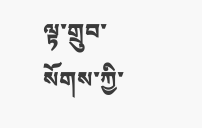ལྟ་གྲུབ་སོགས་ཀྱི་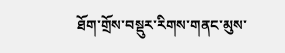ཐོག་གྲོས་བསྡུར་རིགས་གནང་མུས་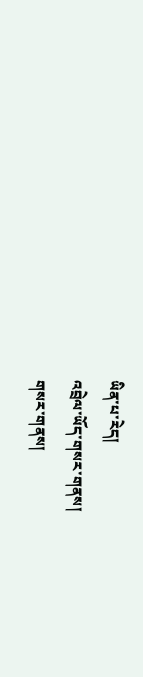ཡིན་པ་རེད།
འབྲེལ་ཡོད་གསར་གནས།
གསར་གནས།